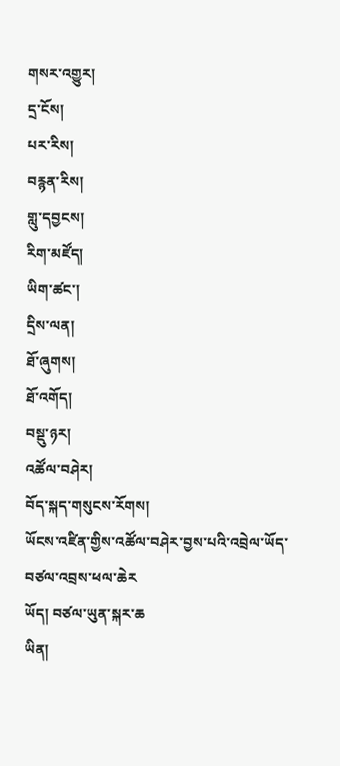གསར་འགྱུར།
དྲ་ངོས།
པར་རིས།
བརྙན་རིས།
གླུ་དབྱངས།
རིག་མཛོད།
ཡིག་ཚང་།
དྲིས་ལན།
ཐོ་ཞུགས།
ཐོ་འགོད།
བསྡུ་ཉར།
འཚོལ་བཤེར།
བོད་སྐད་གསུངས་རོགས།
ཡོངས་འཛིན་གྱིས་འཚོལ་བཤེར་བྱས་པའི་འབྲེལ་ཡོད་བཙལ་འབྲས་ཕལ་ཆེར
ཡོད། བཙལ་ཡུན་སྐར་ཆ
ཡིན།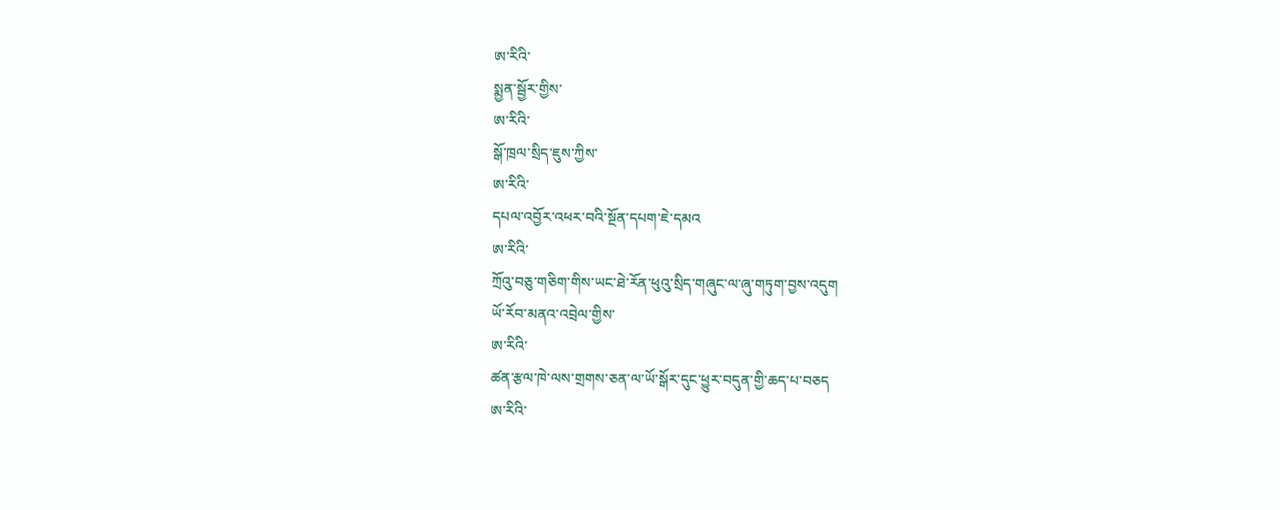ཨ་རིའི་
སྨྱན་སྦྱོར་གྱིས་
ཨ་རིའི་
སྒོ་ཁྲལ་སྲིད་ཇུས་ཀྱིས་
ཨ་རིའི་
དཔལ་འབྱོར་འཕར་བའི་སྔོན་དཔག་ཇེ་དམའ
ཨ་རིའི་
ཀྲོའུ་བཅུ་གཅིག་གིས་ཡང་ཐེ་རོན་ཕུའུ་སྲིད་གཞུང་ལ་ཞུ་གཏུག་བྱས་འདུག
ཡོ་རོབ་མནའ་འབྲེལ་གྱིས་
ཨ་རིའི་
ཚན་རྩལ་ཁེ་ལས་གྲགས་ཅན་ལ་ཡོ་སྒོར་དུང་ཕྱུར་བདུན་གྱི་ཆད་པ་བཅད
ཨ་རིའི་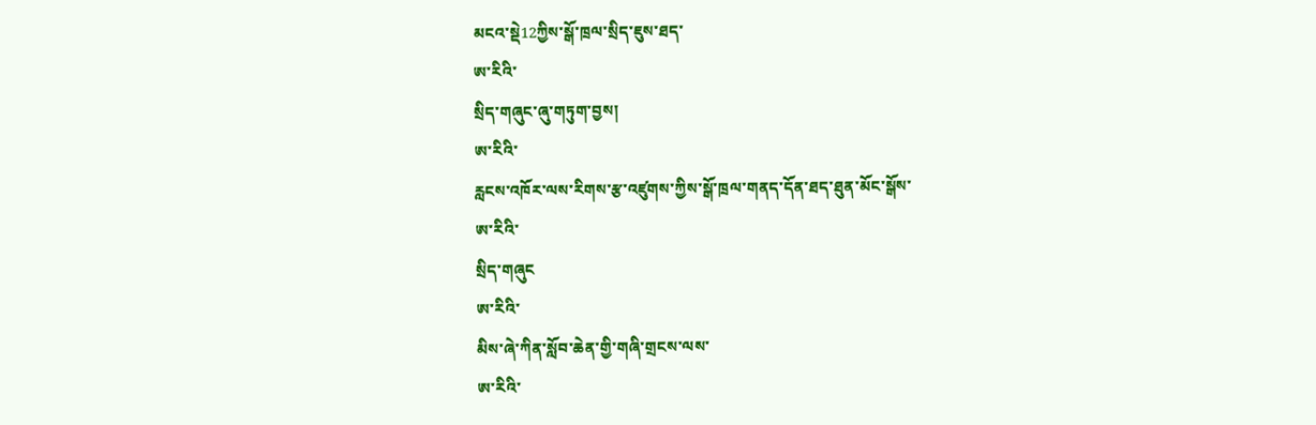མངའ་སྡེ12ཀྱིས་སྒོ་ཁྲལ་སྲིད་ཇུས་ཐད་
ཨ་རིའི་
སྲིད་གཞུང་ཞུ་གཏུག་བྱས།
ཨ་རིའི་
རླངས་འཁོར་ལས་རིགས་རྩ་འཛུགས་ཀྱིས་སྒོ་ཁྲལ་གནད་དོན་ཐད་ཐུན་མོང་སྒོས་
ཨ་རིའི་
སྲིད་གཞུང
ཨ་རིའི་
མིས་ཞེ་ཀིན་སློབ་ཆེན་གྱི་གཞི་གྲངས་ལས་
ཨ་རིའི་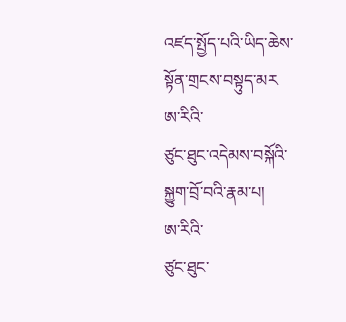འཛད་སྤྱོད་པའི་ཡིད་ཆེས་སྟོན་གྲངས་བསྟུད་མར
ཨ་རིའི་
ཙུང་ཐུང་འདེམས་བསྐོའི་སྐྱུག་བྲོ་བའི་རྣམ་པ།
ཨ་རིའི་
ཙུང་ཐུང་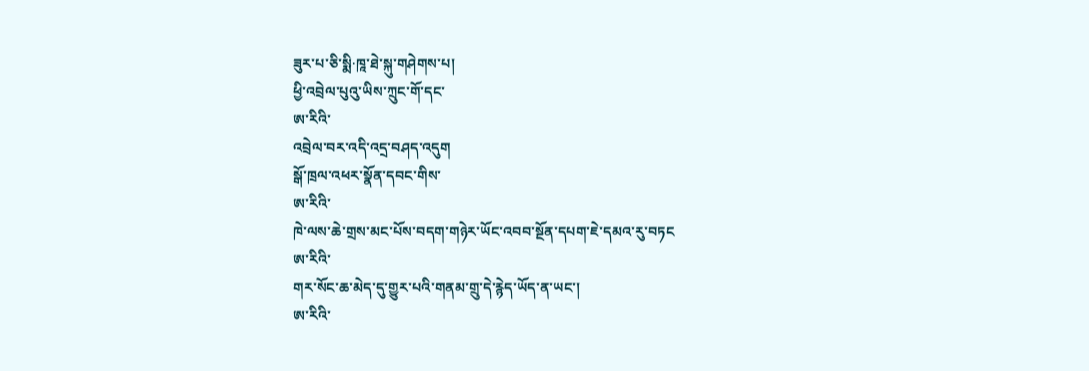ཟུར་པ་ཅི་སྨི·ཁཱ་ཐེ་སྐུ་གཤེགས་པ།
ཕྱི་འབྲེལ་པུའུ་ཡིས་ཀྲུང་གོ་དང་
ཨ་རིའི་
འབྲེལ་བར་འདི་འདྲ་བཤད་འདུག
སྒོ་ཁྲལ་འཕར་སྣོན་དབང་གིས་
ཨ་རིའི་
ཁེ་ལས་ཆེ་གྲས་མང་པོས་བདག་གཉེར་ཡོང་འབབ་སྔོན་དཔག་ཇེ་དམའ་རུ་བཏང
ཨ་རིའི་
གར་སོང་ཆ་མེད་དུ་གྱུར་པའི་གནམ་གྲུ་དེ་རྙེད་ཡོད་ན་ཡང་།
ཨ་རིའི་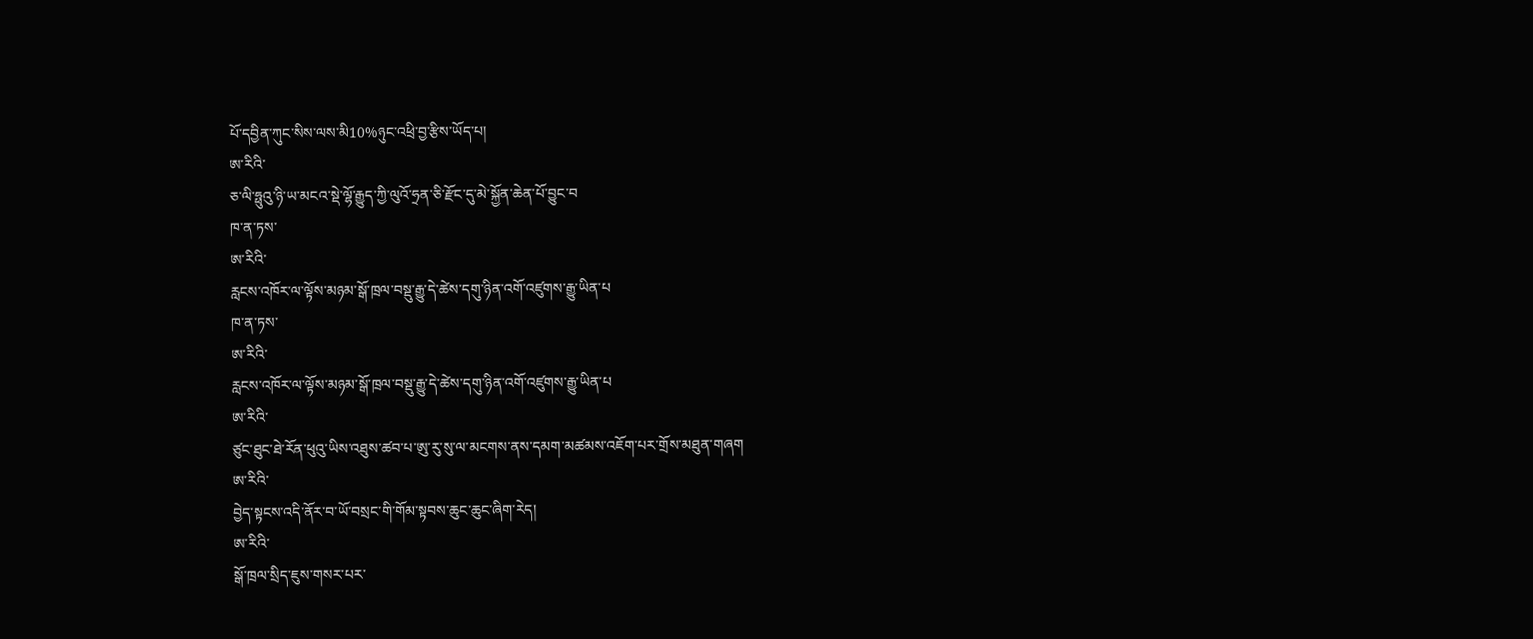པོ་དབྱིན་ཀུང་སིས་ལས་མི10%ཉུང་འཕྲི་བྱ་རྩིས་ཡོད་པ།
ཨ་རིའི་
ཅ་ལི་ཧྥུའུ་ཉི་ཡ་མངའ་སྡེ་ལྷོ་རྒྱུད་ཀྱི་ལུའོ་ཧྲན་ཅི་རྫོང་དུ་མེ་སྐྱོན་ཆེན་པོ་བྱུང་བ
ཁ་ན་ཏས་
ཨ་རིའི་
རླངས་འཁོར་ལ་ལྟོས་མཉམ་སྒོ་ཁྲལ་བསྡུ་རྒྱུ་དེ་ཚེས་དགུ་ཉིན་འགོ་འཛུགས་རྒྱུ་ཡིན་པ
ཁ་ན་ཏས་
ཨ་རིའི་
རླངས་འཁོར་ལ་ལྟོས་མཉམ་སྒོ་ཁྲལ་བསྡུ་རྒྱུ་དེ་ཚེས་དགུ་ཉིན་འགོ་འཛུགས་རྒྱུ་ཡིན་པ
ཨ་རིའི་
ཙུང་ཐུང་ཐེ་རོན་ཕུའུ་ཡིས་འཐུས་ཚབ་པ་ཨུ་རུ་སུ་ལ་མངགས་ནས་དམག་མཚམས་འཇོག་པར་གྲོས་མཐུན་གཞག
ཨ་རིའི་
བྱེད་སྟངས་འདི་ནོར་བ་ཡོ་བསྲང་གི་གོམ་སྟབས་ཆུང་ཆུང་ཞིག་རེད།
ཨ་རིའི་
སྒོ་ཁྲལ་སྲིད་ཇུས་གསར་པར་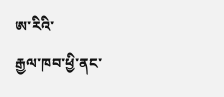ཨ་རིའི་
རྒྱལ་ཁབ་ཕྱི་ནང་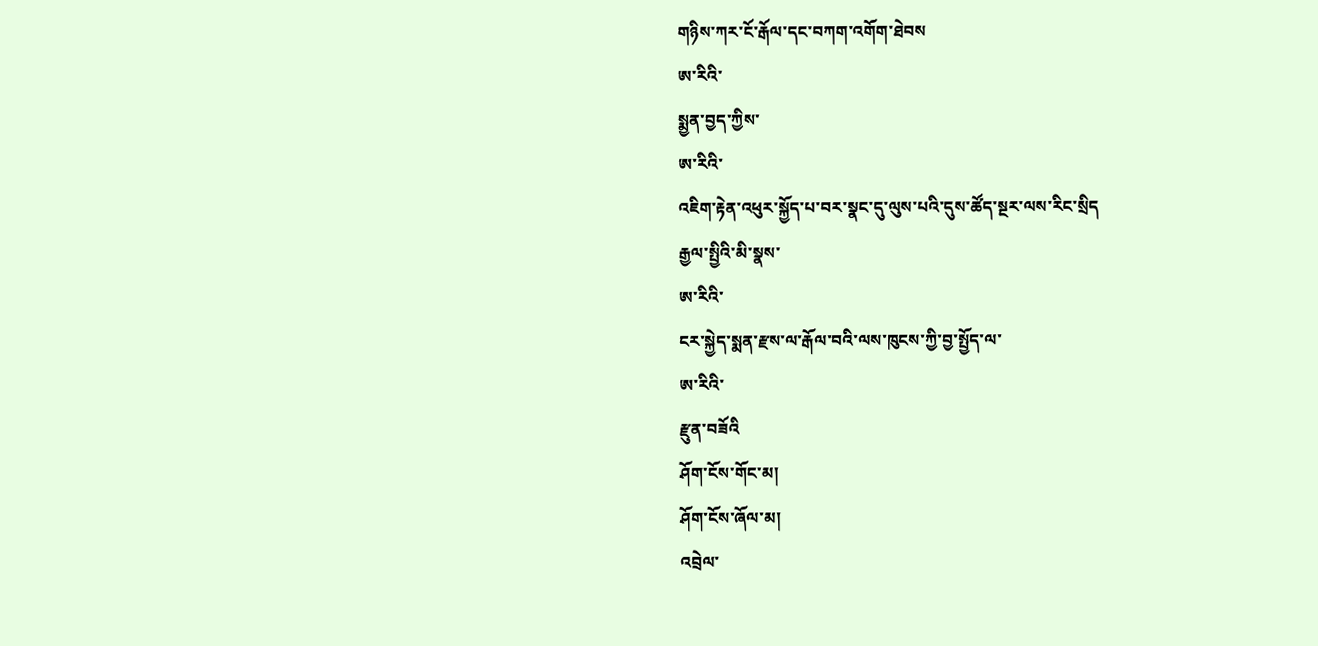གཉིས་ཀར་ངོ་རྒོལ་དང་བཀག་འགོག་ཐེབས
ཨ་རིའི་
སྨྱན་བྱད་ཀྱིས་
ཨ་རིའི་
འཇིག་རྟེན་འཕུར་སྐྱོད་པ་བར་སྣང་དུ་ལུས་པའི་དུས་ཚོད་སྔར་ལས་རིང་སྲིད
རྒྱལ་སྤྱིའི་མི་སྣས་
ཨ་རིའི་
ངར་སྐྱེད་སྨན་རྫས་ལ་རྒོལ་བའི་ལས་ཁུངས་ཀྱི་བྱ་སྤྱོད་ལ་
ཨ་རིའི་
རྫུན་བཟོའི
ཤོག་ངོས་གོང་མ།
ཤོག་ངོས་ཞོལ་མ།
འབྲེལ་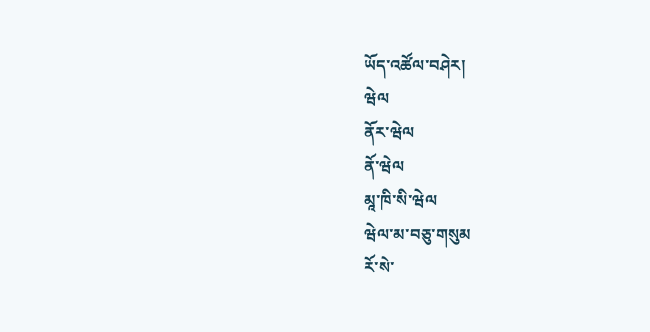ཡོད་འཚོལ་བཤེར།
ཝེལ
ནོར་ཝེལ
ནོ་ཝེལ
མཱ་ཁི་སི་ཝེལ
ཝེལ་མ་བཅུ་གསུམ
རོ་སེ་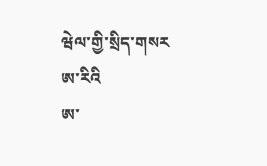ཝེལ་གྱི་སྲིད་གསར
ཨ་རིའི
ཨ་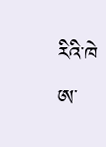རིའི་ཁེ
ཨ་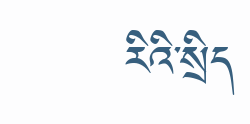རིའི་སྲིད